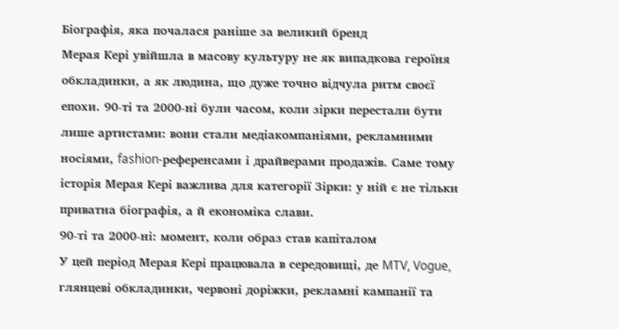Біографія, яка почалася раніше за великий бренд
Мерая Кері увійшла в масову культуру не як випадкова героїня обкладинки, а як людина, що дуже точно відчула ритм своєї епохи. 90-ті та 2000-ні були часом, коли зірки перестали бути лише артистами: вони стали медіакомпаніями, рекламними носіями, fashion-референсами і драйверами продажів. Саме тому історія Мерая Кері важлива для категорії Зірки: у ній є не тільки приватна біографія, а й економіка слави.
90-ті та 2000-ні: момент, коли образ став капіталом
У цей період Мерая Кері працювала в середовищі, де MTV, Vogue, глянцеві обкладинки, червоні доріжки, рекламні кампанії та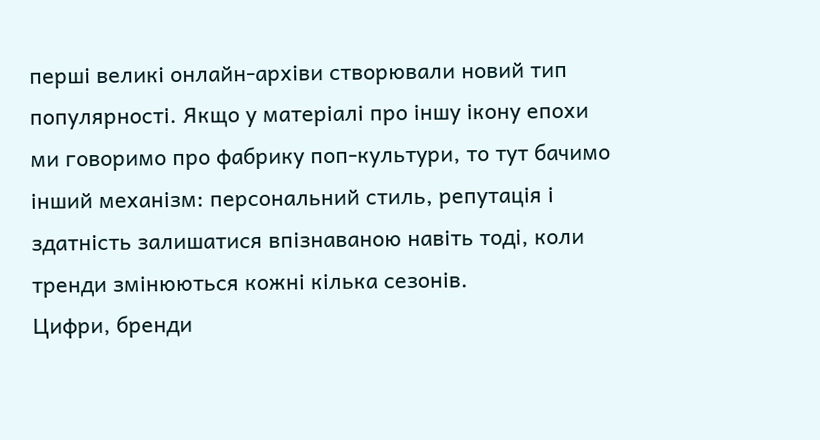перші великі онлайн-архіви створювали новий тип популярності. Якщо у матеріалі про іншу ікону епохи ми говоримо про фабрику поп-культури, то тут бачимо інший механізм: персональний стиль, репутація і здатність залишатися впізнаваною навіть тоді, коли тренди змінюються кожні кілька сезонів.
Цифри, бренди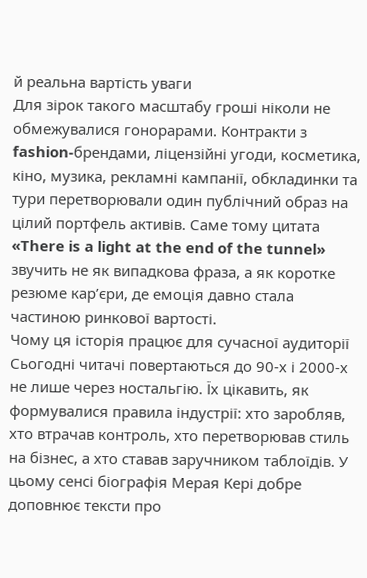й реальна вартість уваги
Для зірок такого масштабу гроші ніколи не обмежувалися гонорарами. Контракти з fashion-брендами, ліцензійні угоди, косметика, кіно, музика, рекламні кампанії, обкладинки та тури перетворювали один публічний образ на цілий портфель активів. Саме тому цитата «There is a light at the end of the tunnel» звучить не як випадкова фраза, а як коротке резюме кар’єри, де емоція давно стала частиною ринкової вартості.
Чому ця історія працює для сучасної аудиторії
Сьогодні читачі повертаються до 90-х і 2000-х не лише через ностальгію. Їх цікавить, як формувалися правила індустрії: хто заробляв, хто втрачав контроль, хто перетворював стиль на бізнес, а хто ставав заручником таблоїдів. У цьому сенсі біографія Мерая Кері добре доповнює тексти про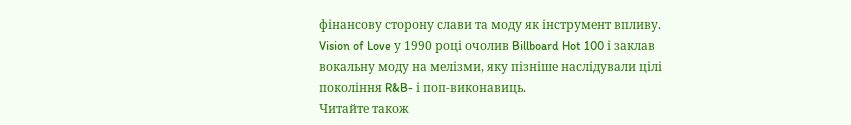фінансову сторону слави та моду як інструмент впливу.
Vision of Love у 1990 році очолив Billboard Hot 100 і заклав вокальну моду на мелізми, яку пізніше наслідували цілі покоління R&B- і поп-виконавиць.
Читайте також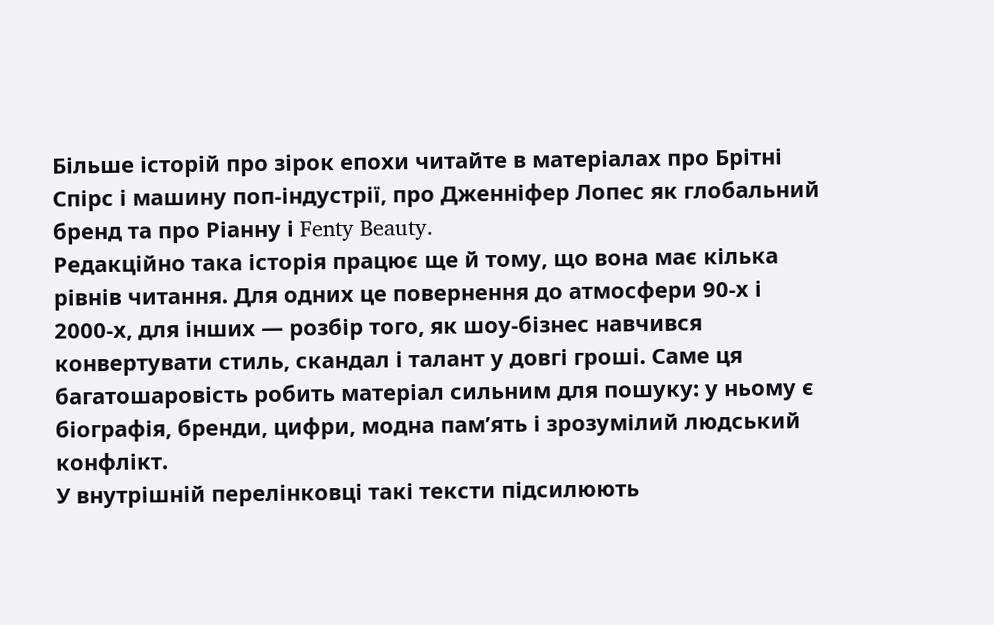Більше історій про зірок епохи читайте в матеріалах про Брітні Спірс і машину поп-індустрії, про Дженніфер Лопес як глобальний бренд та про Ріанну і Fenty Beauty.
Редакційно така історія працює ще й тому, що вона має кілька рівнів читання. Для одних це повернення до атмосфери 90-х і 2000-х, для інших — розбір того, як шоу-бізнес навчився конвертувати стиль, скандал і талант у довгі гроші. Саме ця багатошаровість робить матеріал сильним для пошуку: у ньому є біографія, бренди, цифри, модна пам’ять і зрозумілий людський конфлікт.
У внутрішній перелінковці такі тексти підсилюють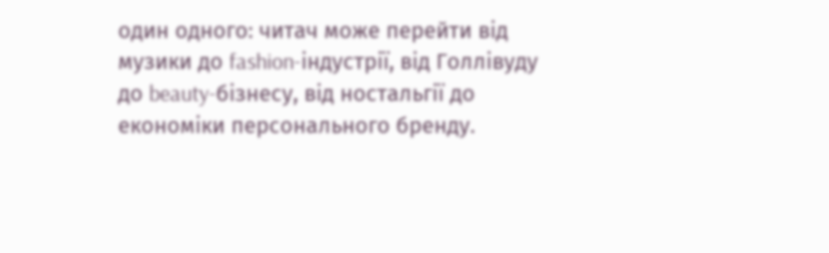один одного: читач може перейти від музики до fashion-індустрії, від Голлівуду до beauty-бізнесу, від ностальгії до економіки персонального бренду.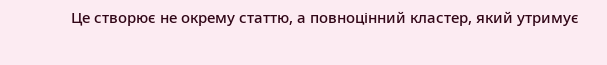Це створює не окрему статтю, а повноцінний кластер, який утримує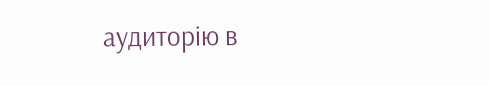аудиторію в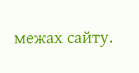межах сайту.